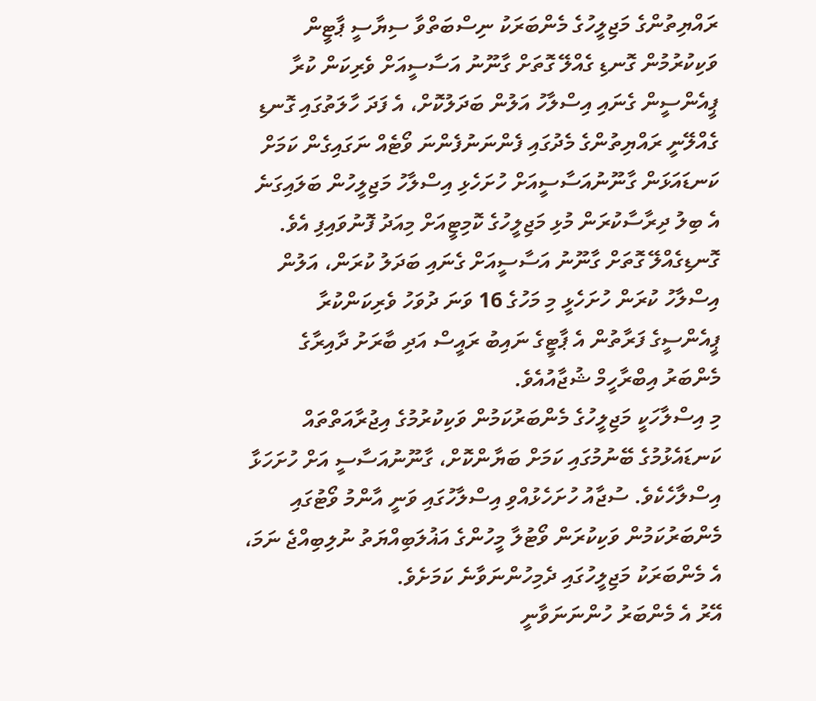ރައްޔިތުންގެ މަޖިލީހުގެ މެންބަރަކު ނިސްބަތްވާ ސިޔާސީ ޕާޓީން ވަކިކުރުމުން ގޮނޑި ގެއްލޭ ގޮތަށް ގާނޫނު އަސާސީއަށް ވެރިކަން ކުރާ ޕީއެންސީން ގެނައި އިސްލާހު އަލުން ބަދަލުކޮށް، އެ ފަދަ ހާލަތުގައި ގޮނޑި ގެއްލޭނީ ރައްޔިތުންގެ މެދުގައި ފެންނަނުފެންނަ ވޯޓެއް ނަގައިގެން ކަމަށް ކަނޑައަޅަން ގާނޫނުއަސާސީއަށް ހުށަހެޅި އިސްލާހު މަޖިލީހުން ބަލައިގަނެ އެ ބިލު ދިރާސާކުރަން މުޅި މަޖިލީހުގެ ކޮމިޓީއަށް މިއަދު ފޮނުވައިފި އެވެ.
ގޮނޑިގެއްލޭ ގޮތަށް ގާނޫނު އަސާސީއަށް ގެނައި ބަދަލު ކުރަން، އަލުން އިސްލާހު ކުރަން ހުށަހެޅީ މި މަހުގެ 16 ވަނަ ދުވަހު ވެރިކަންކުރާ ޕީއެންސީގެ ފަރާތުން އެ ޕާޓީގެ ނައިބު ރައީސް އަދި ބާރަށު ދާއިރާގެ މެންބަރު އިބްރާހީމް ޝުޖާއުއެވެ.
މި އިސްލާހަކީ މަޖިލީހުގެ މެންބަރުކަމުން ވަކިކުރުމުގެ އިޖުރާއަތްތައް ކަނޑައެޅުމުގެ ބޭނުމުގައި ކަމަށް ބަޔާންކޮށް، ގާނޫނުއަސާސީ އަށް ހުށަހަޅާ އިސްލާހެކެވެ. ސުޖާއު ހުށަހެޅުއްވި އިސްލާހުގައި ވަނީ އާންމު ވޯޓުގައި މެންބަރުކަމުން ވަކިކުރަން ވޯޓުލާ މީހުންގެ އަޣުލަބިއްޔަތު ނުލިބިއްޖެ ނަމަ، އެ މެންބަރަކު މަޖިލީހުގައި ދެމިހުންނަވާނެ ކަމަށެވެ.
އޭރު އެ މެންބަރު ހުންނަނަވާނީ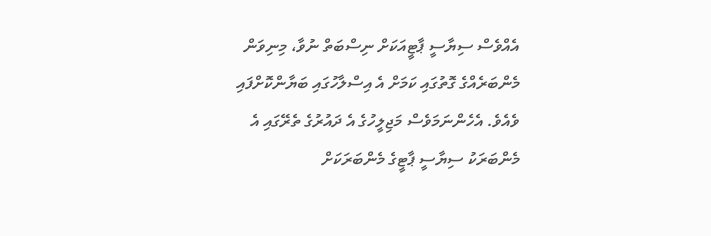އެއްވެސް ސިޔާސީ ޕާޓީއަކަށް ނިސްބަތް ނުވާ، މިނިވަން މެންބަރެއްގެ ގޮތުގައި ކަމަށް އެ އިސްލާހުގައި ބަޔާންކޮށްފައި ވެއެވެ. އެހެންނަމަވެސް މަޖިލީހުގެ އެ ދައުރުގެ ތެރޭގައި އެ މެންބަރަކު ސިޔާސީ ޕާޓީގެ މެންބަރަކަށް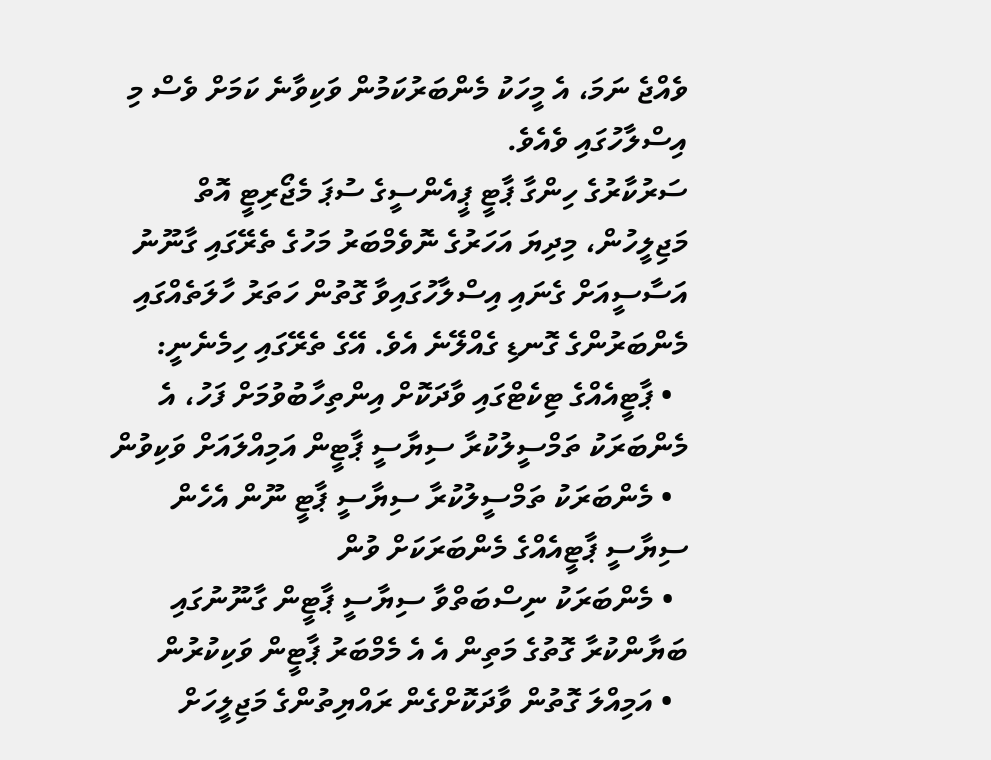ވެއްޖެ ނަމަ، އެ މީހަކު މެންބަރުކަމުން ވަކިވާނެ ކަމަށް ވެސް މި އިސްލާހުގައި ވެއެވެ.
ސަރުކާރުގެ ހިންގާ ޕާޓީ ޕީއެންސީގެ ސުޕަ މެޖޯރިޓީ އޮތް މަޖިލީހުން، މިދިޔަ އަހަރުގެ ނޮވެމްބަރު މަހުގެ ތެރޭގައި ގާނޫނު އަސާސީއަށް ގެނައި އިސްލާހުގައިވާ ގޮތުން ހަތަރު ހާލަތެއްގައި މެންބަރުންގެ ގޮނޑި ގެއްލޭނެ އެވެ. އޭގެ ތެރޭގައި ހިމެނެނީ:
  • ޕާޓީއެއްގެ ޓިކެޓްގައި ވާދަކޮށް އިންތިހާބުވުމަށް ފަހު، އެ މެންބަރަކު ތަމްސީލުކުރާ ސިޔާސީ ޕާޓީން އަމިއްލައަށް ވަކިވުން
  • މެންބަރަކު ތަމްސީލުކުރާ ސިޔާސީ ޕާޓީ ނޫން އެހެން ސިޔާސީ ޕާޓީއެއްގެ މެންބަރަކަށް ވުން
  • މެންބަރަކު ނިސްބަތްވާ ސިޔާސީ ޕާޓީން ގާނޫނުގައި ބަޔާންކުރާ ގޮތުގެ މަތިން އެ އެ މެމްބަރު ޕާޓީން ވަކިކުރުން
  • އަމިއްލަ ގޮތުން ވާދަކޮށްގެން ރައްޔިތުންގެ މަޖިލީހަށް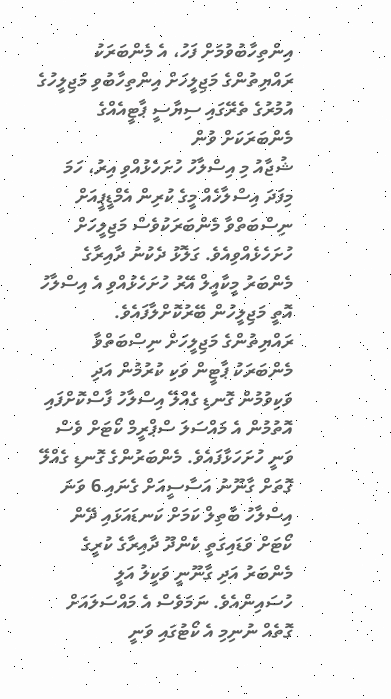އިންތިހާބުވުމަށް ފަހު، އެ މެންބަރަކު ރައްޔިތުންގެ މަޖިލީހަށް އިންތިހާބުވި މަޖިލީހުގެ އުމުރުގެ ތެރޭގައި ސިޔާސީ ޕާޓީއެއްގެ މެންބަރަކަށް ވުން
ޝުޖާއު މި އިސްލާހު ހުށަހެޅުއްވި އިރު، ހަމަ މިފަދަ އިސްލާހެއް މީގެ ކުރިން އެމްޑީޕީއަށް ނިސްބަތްވާ މެންބަރަކުވެސް މަޖިލީހަށް ހުށަހެޅެއްވިއެވެ. ގަލޮޅު ދެކުނު ދާއިރާގެ މެންބަރު މީކާއީލް އޭރު ހުށަހެޅުއްވި އެ އިސްލާހު އޮތީ މަޖިލީހުން ބޭރުކޮށްލާފައެވެ.
ރައްޔިތުންގެ މަޖިލީހަށް ނިސްބަތްވާ މެންބަރަކު ޕާޓީން ވަކި ކުރުމުން އަދި ވަކިވުމުން ގޮނޑި ގެއްލޭ އިސްލާހު ފާސްކޮށްފައި އޮތުމުން އެ މައްސަލަ ސްޕްރީމް ކޯޓަށް ވެސް ވަނީ ހުށަހަޅާފައެވެ. މެންބަރުންގެ ގޮނޑި ގެއްލޭ ގޮތަށް ގާނޫނު އަސާސީއަށް ގެނައި 6 ވަނަ އިސްލާހު ބާތިލް ކަމަށް ކަނޑައަޅައި ދޭން ކޯޓަށް ވަޑައިގަތީ ކެންދޫ ދާއިރާގެ ކުރީގެ މެންބަރު އަދި ގާނޫނީ ވަކީލު އަލީ ހުސައިންއެވެ. ނަމަވެސް އެ މައްސަލައަށް ގޮތެއް ނުނިމި އެ ކޯޓުގައި ވަނީ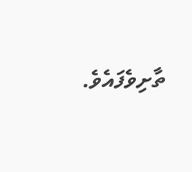ތާށިވެފައެވެ.